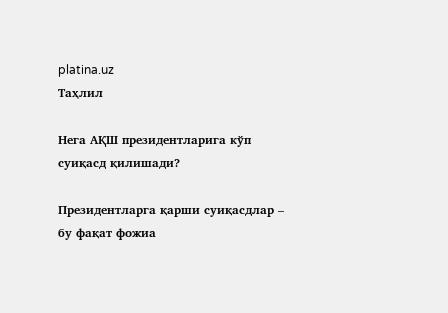platina.uz
Таҳлил

Нега АҚШ президентларига кўп суиқасд қилишади?

Президентларга қарши суиқасдлар – бу фақат фожиа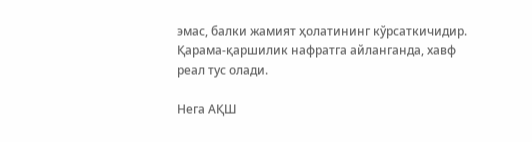эмас, балки жамият ҳолатининг кўрсаткичидир. Қарама-қаршилик нафратга айланганда, хавф реал тус олади.

Нега АҚШ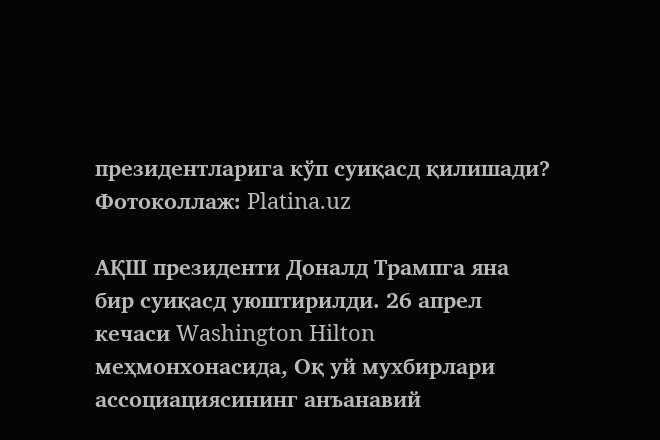президентларига кўп суиқасд қилишади?
Фотоколлаж: Platina.uz

АҚШ президенти Доналд Трампга яна бир суиқасд уюштирилди. 26 апрел кечаси Washington Hilton меҳмонхонасида, Оқ уй мухбирлари ассоциациясининг анъанавий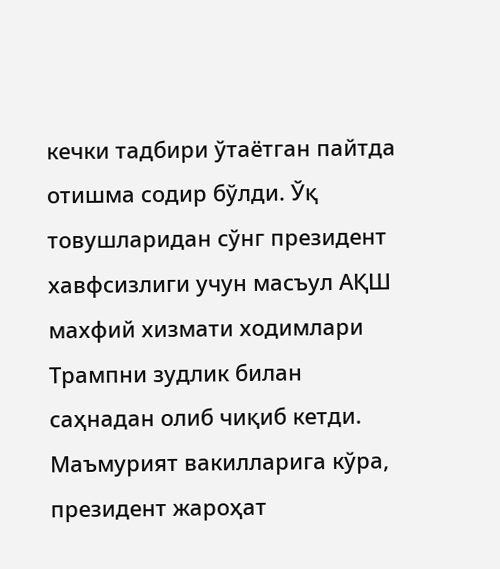кечки тадбири ўтаётган пайтда отишма содир бўлди. Ўқ товушларидан сўнг президент хавфсизлиги учун масъул АҚШ махфий хизмати ходимлари Трампни зудлик билан саҳнадан олиб чиқиб кетди. Маъмурият вакилларига кўра, президент жароҳат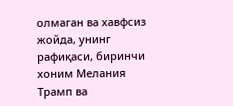олмаган ва хавфсиз жойда, унинг рафиқаси, биринчи хоним Мелания Трамп ва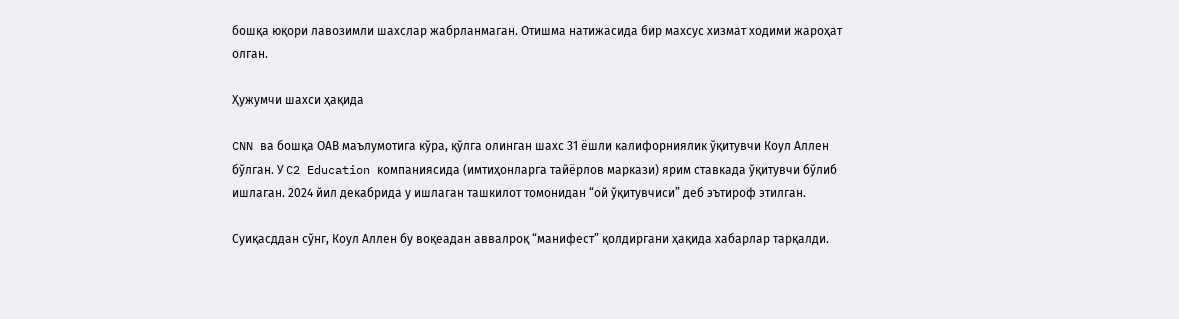бошқа юқори лавозимли шахслар жабрланмаган. Отишма натижасида бир махсус хизмат ходими жароҳат олган.

Ҳужумчи шахси ҳақида

CNN ва бошқа ОАВ маълумотига кўра, қўлга олинган шахс 31 ёшли калифорниялик ўқитувчи Коул Аллен бўлган. У C2 Education компаниясида (имтиҳонларга тайёрлов маркази) ярим ставкада ўқитувчи бўлиб ишлаган. 2024 йил декабрида у ишлаган ташкилот томонидан “ой ўқитувчиси” деб эътироф этилган.

Суиқасддан сўнг, Коул Аллен бу воқеадан аввалроқ “манифест” қолдиргани ҳақида хабарлар тарқалди.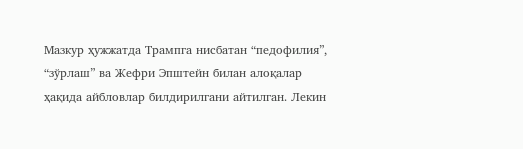Мазкур ҳужжатда Трампга нисбатан “педофилия”, “зўрлаш” ва Жефри Эпштейн билан алоқалар ҳақида айбловлар билдирилгани айтилган. Лекин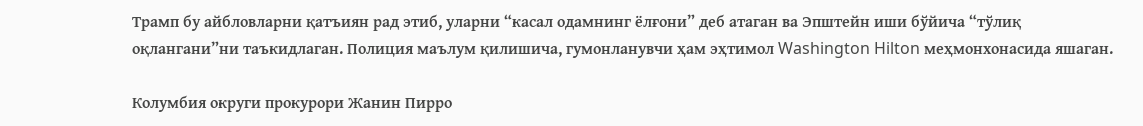Трамп бу айбловларни қатъиян рад этиб, уларни “касал одамнинг ёлғони” деб атаган ва Эпштейн иши бўйича “тўлиқ оқлангани”ни таъкидлаган. Полиция маълум қилишича, гумонланувчи ҳам эҳтимол Washington Hilton меҳмонхонасида яшаган.

Колумбия округи прокурори Жанин Пирро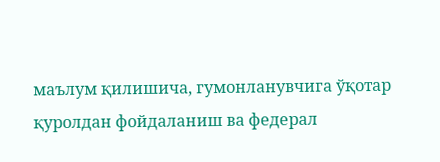маълум қилишича, гумонланувчига ўқотар қуролдан фойдаланиш ва федерал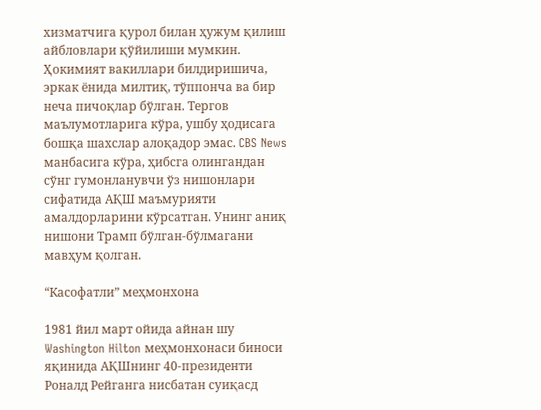хизматчига қурол билан ҳужум қилиш айбловлари қўйилиши мумкин. Ҳокимият вакиллари билдиришича, эркак ёнида милтиқ, тўппонча ва бир неча пичоқлар бўлган. Тергов маълумотларига кўра, ушбу ҳодисага бошқа шахслар алоқадор эмас. CBS News манбасига кўра, ҳибсга олингандан сўнг гумонланувчи ўз нишонлари сифатида АҚШ маъмурияти амалдорларини кўрсатган. Унинг аниқ нишони Трамп бўлган-бўлмагани мавҳум қолган.

“Касофатли” меҳмонхона

1981 йил март ойида айнан шу Washington Hilton меҳмонхонаси биноси яқинида АҚШнинг 40-президенти Роналд Рейганга нисбатан суиқасд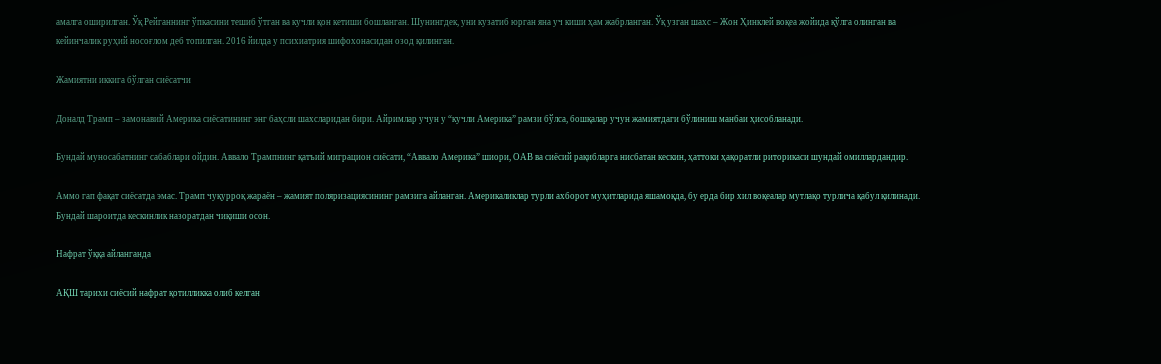амалга оширилган. Ўқ Рейганнинг ўпкасини тешиб ўтган ва кучли қон кетиши бошланган. Шунингдек, уни кузатиб юрган яна уч киши ҳам жабрланган. Ўқ узган шахс – Жон Ҳинклей воқеа жойида қўлга олинган ва кейинчалик руҳий носоғлом деб топилган. 2016 йилда у психиатрия шифохонасидан озод қилинган.

Жамиятни иккига бўлган сиёсатчи

Доналд Трамп – замонавий Америка сиёсатининг энг баҳсли шахсларидан бири. Айримлар учун у “кучли Америка” рамзи бўлса, бошқалар учун жамиятдаги бўлиниш манбаи ҳисобланади.

Бундай муносабатнинг сабаблари ойдин. Аввало Трампнинг қатъий миграцион сиёсати, “Аввало Америка” шиори, ОАВ ва сиёсий рақибларга нисбатан кескин, ҳаттоки ҳақоратли риторикаси шундай омиллардандир.

Аммо гап фақат сиёсатда эмас. Трамп чуқурроқ жараён – жамият поляризациясининг рамзига айланган. Америкаликлар турли ахборот муҳитларида яшамоқда, бу ерда бир хил воқеалар мутлақо турлича қабул қилинади. Бундай шароитда кескинлик назоратдан чиқиши осон.

Нафрат ўққа айланганда

АҚШ тарихи сиёсий нафрат қотилликка олиб келган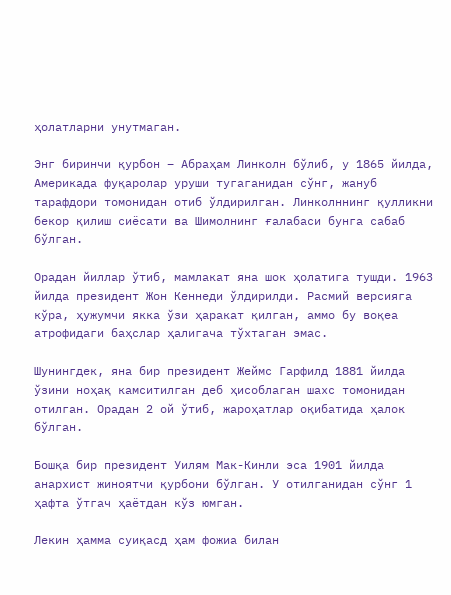ҳолатларни унутмаган.

Энг биринчи қурбон – Абраҳам Линколн бўлиб, у 1865 йилда, Америкада фуқаролар уруши тугаганидан сўнг, жануб тарафдори томонидан отиб ўлдирилган. Линколннинг қулликни бекор қилиш сиёсати ва Шимолнинг ғалабаси бунга сабаб бўлган.

Орадан йиллар ўтиб, мамлакат яна шок ҳолатига тушди. 1963 йилда президент Жон Кеннеди ўлдирилди. Расмий версияга кўра, ҳужумчи якка ўзи ҳаракат қилган, аммо бу воқеа атрофидаги баҳслар ҳалигача тўхтаган эмас.

Шунингдек, яна бир президент Жеймс Гарфилд 1881 йилда ўзини ноҳақ камситилган деб ҳисоблаган шахс томонидан отилган. Орадан 2 ой ўтиб, жароҳатлар оқибатида ҳалок бўлган.

Бошқа бир президент Уилям Мак-Кинли эса 1901 йилда анархист жиноятчи қурбони бўлган. У отилганидан сўнг 1 ҳафта ўтгач ҳаётдан кўз юмган.

Лекин ҳамма суиқасд ҳам фожиа билан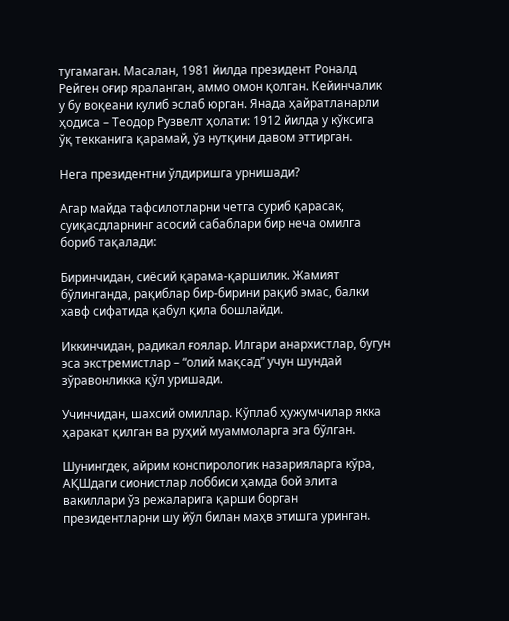тугамаган. Масалан, 1981 йилда президент Роналд Рейген оғир яраланган, аммо омон қолган. Кейинчалик у бу воқеани кулиб эслаб юрган. Янада ҳайратланарли ҳодиса – Теодор Рузвелт ҳолати: 1912 йилда у кўксига ўқ текканига қарамай, ўз нутқини давом эттирган.

Нега президентни ўлдиришга урнишади?

Агар майда тафсилотларни четга суриб қарасак, суиқасдларнинг асосий сабаблари бир неча омилга бориб тақалади:

Биринчидан, сиёсий қарама-қаршилик. Жамият бўлинганда, рақиблар бир-бирини рақиб эмас, балки хавф сифатида қабул қила бошлайди.

Иккинчидан, радикал ғоялар. Илгари анархистлар, бугун эса экстремистлар – “олий мақсад” учун шундай зўравонликка қўл уришади.

Учинчидан, шахсий омиллар. Кўплаб ҳужумчилар якка ҳаракат қилган ва руҳий муаммоларга эга бўлган.

Шунингдек, айрим конспирологик назарияларга кўра, АҚШдаги сионистлар лоббиси ҳамда бой элита вакиллари ўз режаларига қарши борган президентларни шу йўл билан маҳв этишга уринган.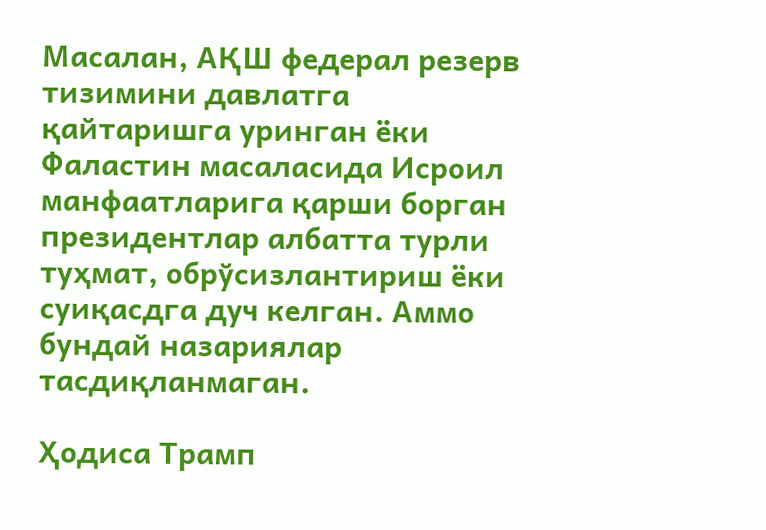Масалан, АҚШ федерал резерв тизимини давлатга қайтаришга уринган ёки Фаластин масаласида Исроил манфаатларига қарши борган президентлар албатта турли туҳмат, обрўсизлантириш ёки суиқасдга дуч келган. Аммо бундай назариялар тасдиқланмаган.

Ҳодиса Трамп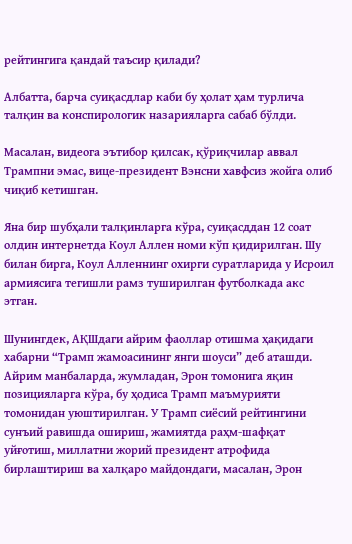рейтингига қандай таъсир қилади?

Албатта, барча суиқасдлар каби бу ҳолат ҳам турлича талқин ва конспирологик назарияларга сабаб бўлди.

Масалан, видеога эътибор қилсак, қўриқчилар аввал Трампни эмас, вице-президент Вэнсни хавфсиз жойга олиб чиқиб кетишган.

Яна бир шубҳали талқинларга кўра, суиқасддан 12 соат олдин интернетда Коул Аллен номи кўп қидирилган. Шу билан бирга, Коул Алленнинг охирги суратларида у Исроил армиясига тегишли рамз туширилган футболкада акс этган.

Шунингдек, АҚШдаги айрим фаоллар отишма ҳақидаги хабарни “Трамп жамоасининг янги шоуси” деб аташди. Айрим манбаларда, жумладан, Эрон томонига яқин позицияларга кўра, бу ҳодиса Трамп маъмурияти томонидан уюштирилган. У Трамп сиёсий рейтингини сунъий равишда ошириш, жамиятда раҳм-шафқат уйғотиш, миллатни жорий президент атрофида бирлаштириш ва халқаро майдондаги, масалан, Эрон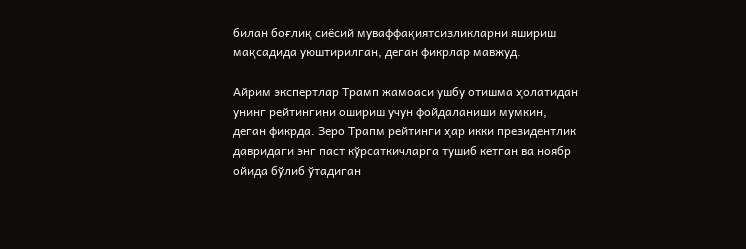билан боғлиқ сиёсий муваффақиятсизликларни яшириш мақсадида уюштирилган, деган фикрлар мавжуд.

Айрим экспертлар Трамп жамоаси ушбу отишма ҳолатидан унинг рейтингини ошириш учун фойдаланиши мумкин, деган фикрда. Зеро Трапм рейтинги ҳар икки президентлик давридаги энг паст кўрсаткичларга тушиб кетган ва ноябр ойида бўлиб ўтадиган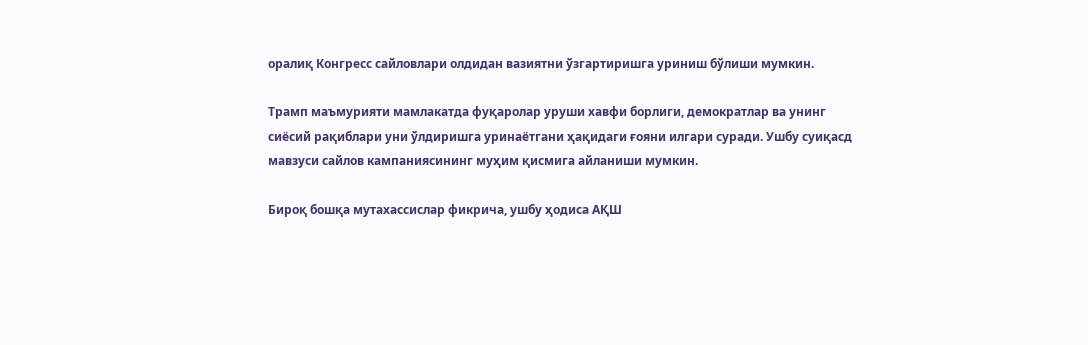оралиқ Конгресс сайловлари олдидан вазиятни ўзгартиришга уриниш бўлиши мумкин.

Трамп маъмурияти мамлакатда фуқаролар уруши хавфи борлиги, демократлар ва унинг сиёсий рақиблари уни ўлдиришга уринаётгани ҳақидаги ғояни илгари суради. Ушбу суиқасд мавзуси сайлов кампаниясининг муҳим қисмига айланиши мумкин.

Бироқ бошқа мутахассислар фикрича, ушбу ҳодиса АҚШ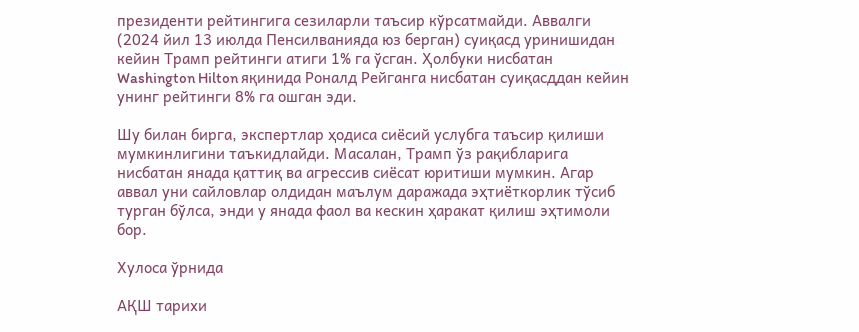президенти рейтингига сезиларли таъсир кўрсатмайди. Аввалги (2024 йил 13 июлда Пенсилванияда юз берган) суиқасд уринишидан кейин Трамп рейтинги атиги 1% га ўсган. Ҳолбуки нисбатан Washington Hilton яқинида Роналд Рейганга нисбатан суиқасддан кейин унинг рейтинги 8% га ошган эди.

Шу билан бирга, экспертлар ҳодиса сиёсий услубга таъсир қилиши мумкинлигини таъкидлайди. Масалан, Трамп ўз рақибларига нисбатан янада қаттиқ ва агрессив сиёсат юритиши мумкин. Агар аввал уни сайловлар олдидан маълум даражада эҳтиёткорлик тўсиб турган бўлса, энди у янада фаол ва кескин ҳаракат қилиш эҳтимоли бор.

Хулоса ўрнида

АҚШ тарихи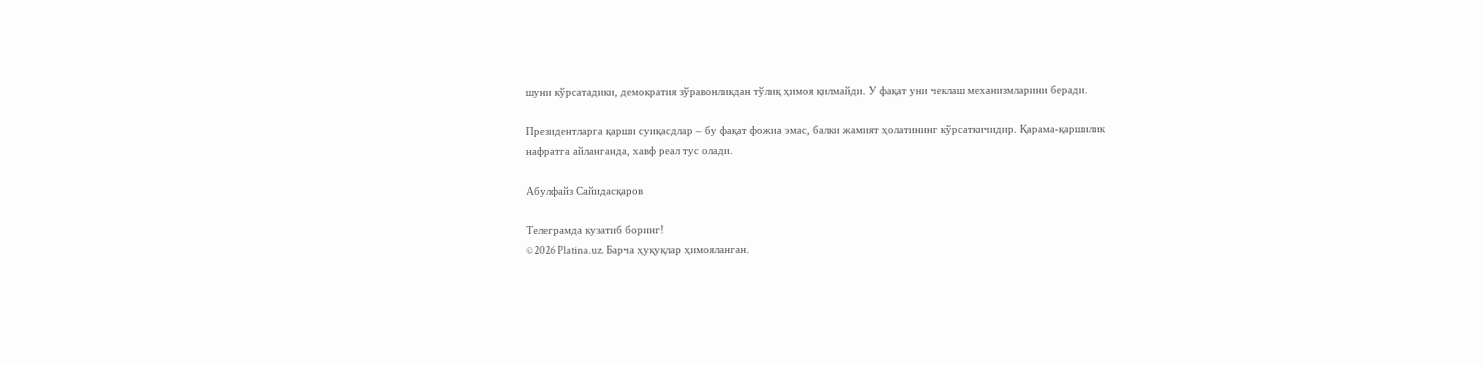шуни кўрсатадики, демократия зўравонликдан тўлиқ ҳимоя қилмайди. У фақат уни чеклаш механизмларини беради.

Президентларга қарши суиқасдлар – бу фақат фожиа эмас, балки жамият ҳолатининг кўрсаткичидир. Қарама-қаршилик нафратга айланганда, хавф реал тус олади.

Абулфайз Сайидасқаров

Телеграмда кузатиб боринг!
© 2026 Platina.uz. Барча ҳуқуқлар ҳимояланган.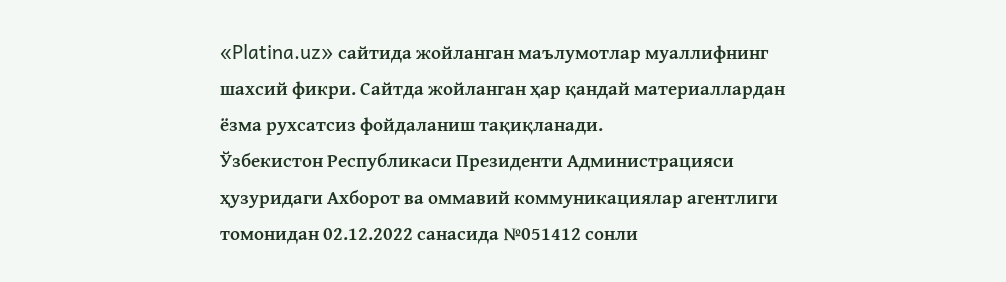«Platina.uz» сайтида жойланган маълумотлар муаллифнинг шахсий фикри. Сайтда жойланган ҳар қандай материаллардан ёзма рухсатсиз фойдаланиш тақиқланади.
Ўзбекистон Республикаси Президенти Администрацияси ҳузуридаги Ахборот ва оммавий коммуникациялар агентлиги томонидан 02.12.2022 санасида №051412 сонли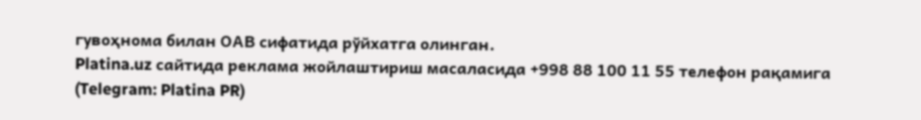гувоҳнома билан ОАВ сифатида рўйхатга олинган.
Platina.uz сайтида реклама жойлаштириш масаласида +998 88 100 11 55 телефон рақамига (Telegram: Platina PR)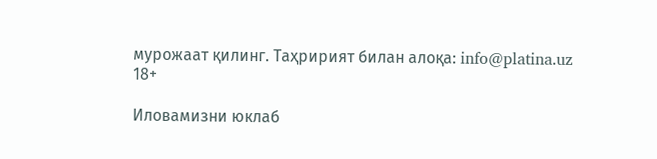мурожаат қилинг. Таҳририят билан алоқа: info@platina.uz
18+

Иловамизни юклаб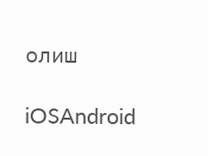олиш

iOSAndroid